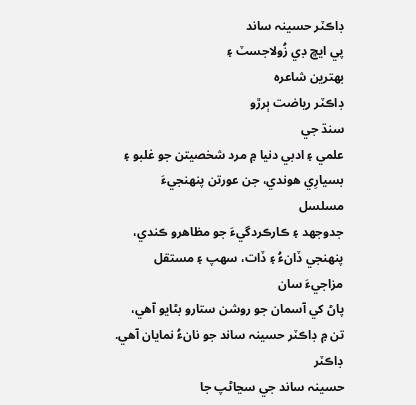ڊاڪٽر حسينہ ساند
پي ايڇ ڊي زُولاجسٽ ۽
بھترين شاعره
ڊاڪٽر رياضت ٻرڙو
سنڌ جي
علمي ۽ ادبي دنيا ۾ مرد شخصيتن جو غلبو ۽ بسيارِي هوندي، جن عورتن پنھنجيءَ مسلسل
جدوجھد ۽ ڪارڪردگيءَ جو مظاهرو ڪندي، پنھنجي ڏانءُ ۽ ڏات، سھپ ۽ مستقل مزاجيءَ سان
پاڻ کي آسمان جو روشن ستارو بڻايو آهي، تن ۾ ڊاڪٽر حسينہ ساند جو نانءُ نمايان آهي.
ڊاڪٽر
حسينہ ساند جي سڃاڻپ جا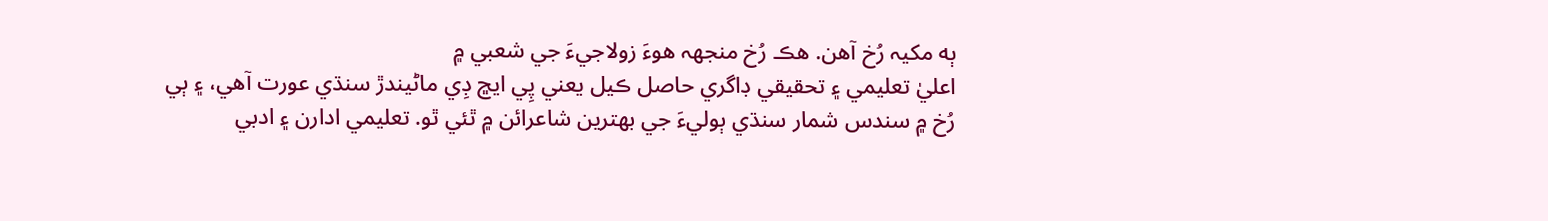ٻه مکيہ رُخ آهن. هڪ رُخ منجهہ هوءَ زولاجيءَ جي شعبي ۾
اعليٰ تعليمي ۽ تحقيقي ڊاگري حاصل ڪيل يعني پِي ايڇ ڊِي ماڻيندڙ سنڌي عورت آهي، ۽ ٻي
رُخ ۾ سندس شمار سنڌي ٻوليءَ جي بھترين شاعرائن ۾ ٿئي ٿو. تعليمي ادارن ۽ ادبي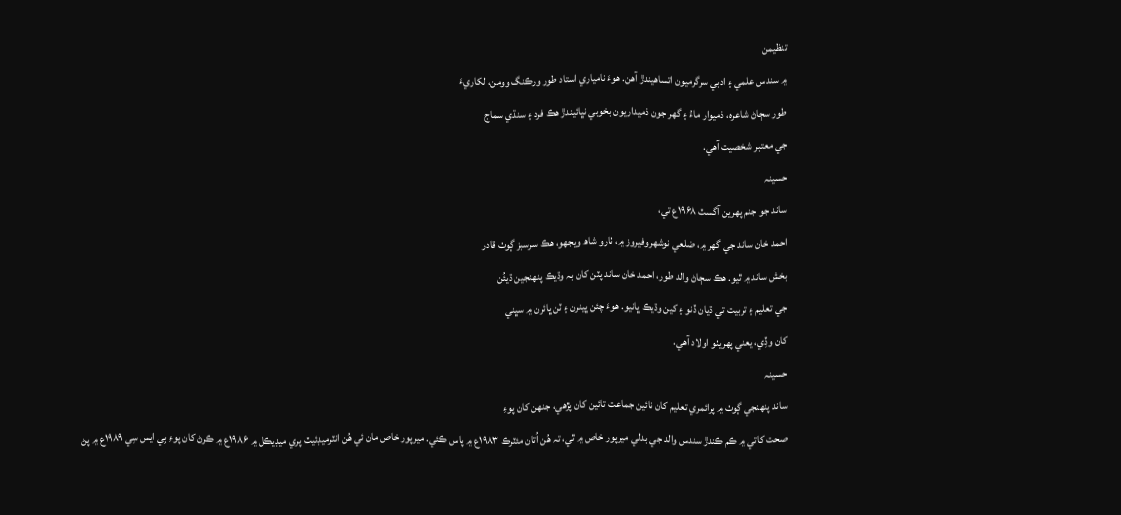تنظيمن
۾ سندس علمي ۽ ادبي سرگرميون اتساهيندڙ آهن. هوءَ نامياري استاد طور ورڪنگ وومن، لکاريءَ
طور سڄاڻ شاعره، ذميوار ماءُ ۽ گهر جون ذميداريون بخوبي نڀائيندڙ هڪ فرد ۽ سنڌي سماج
جي معتبر شخصيت آهي.
حسينہ
ساند جو جنم پھرين آگسٽ ۱۹۶۸ع تي،
احمد خان ساند جي گهر ۾، ضلعي نوشھروفيروز ۾، ٺارو شاھ ويجهو، هڪ سرسبز ڳوٺ قادر
بخش ساند ۾ ٿيو. هڪ سڄاڻ والد طور، احمد خان ساند پٽن کان بہ وڌيڪ پنھنجين ڌيئُن
جي تعليم ۽ تربيت تي ڌيان ڏنو ۽ کين وڌيڪ ڀانيو. هوءَ چئن ڀينرن ۽ ٽن ڀائرن ۾ سڀني
کان وڏِي، يعني پھريٺو اولاد آهي.
حسينہ
ساند پنھنجي ڳوٺ ۾ پرائمري تعليم کان نائين جماعت تائين کان پڙهي، جنھن کان پوءِ
صحت کاتي ۾ ڪم ڪندڙ سندس والد جي بدلي ميرپور خاص ۾ ٿي، تہ هُن اُتان مئٽرڪ ۱۹۸۳ع ۾ پاس ڪئي. ميرپور خاص مان ئي هُن انٽرميڊئيٽ پري ميڊيڪل ۾ ۱۹۸۶ع ۾ ڪرڻ کان پوءِ بِي ايس سِي ۱۹۸۹ع ۾ پڻ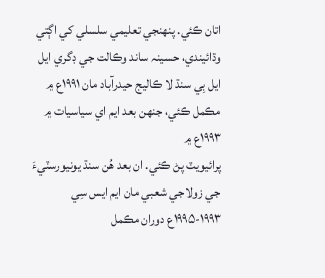اتان ڪئي. پنھنجي تعليمي سلسلي کي اڳتي وڌائيندي، حسينہ ساند وڪالت جي ڊگري ايل
ايل بِي سنڌ لا ڪاليج حيدرآباد مان ۱۹۹۱ع ۾
مڪمل ڪئي، جنھن بعد ايم اي سياسيات ۾ ۱۹۹۳ع ۾
پرائيويٽ پڻ ڪئي. ان بعد هُن سنڌ يونيورسٽيءَ جي زولاجي شعبي مان ايم ايس سِي ۱۹۹۳-۱۹۹۵ع دوران مڪمل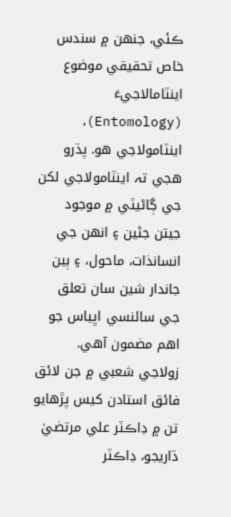ڪئي، جنھن ۾ سندس
خاص تحقيقي موضوع اينٽامالاجيءَ (Entomology)،
اينٽامولاجي هو. پڌرو هجي تہ اينٽامولاجي لکن جي ڳاڻيٽي ۾ موجود جيتن جڻين ۽ انهن جي
انسانذات، ماحول، ۽ ٻين جاندار شين سان تعلق جي سائنسي اڀياس جو اهم مضمون آهي.
زولاجي شعبي ۾ جن لائق فائق استادن کيس پڙهايو تن ۾ ڊاڪٽر علي مرتضيٰ ڌاريجو، ڊاڪٽر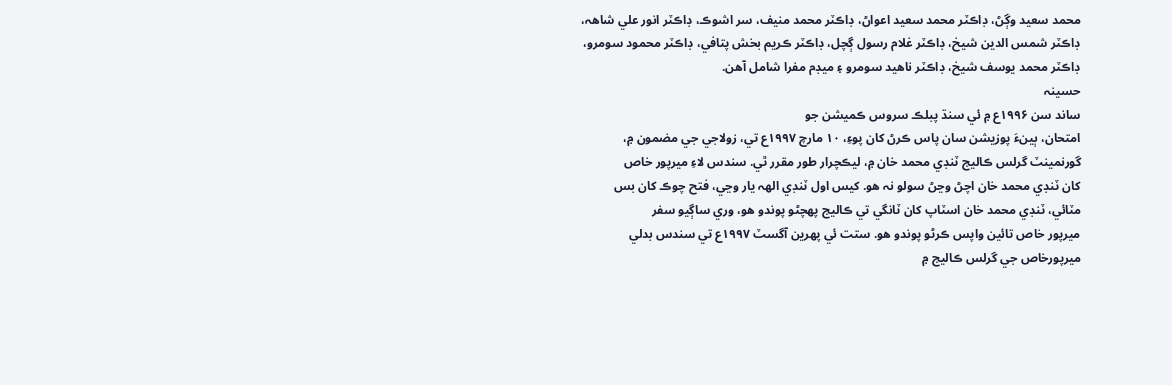محمد سعيد وڳڻ، ڊاڪٽر محمد سعيد اعواڻ، ڊاڪٽر محمد منيف، سر اشوڪ، ڊاڪٽر انور علي شاھہ،
ڊاڪٽر شمس الدين شيخ، ڊاڪٽر غلام رسول ڳچل، ڊاڪٽر ڪريم بخش پتافي، ڊاڪٽر محمود سومرو،
ڊاڪٽر محمد يوسف شيخ، ڊاڪٽر ناهيد سومرو ۽ ميڊم مفرا شامل آهن.
حسينہ
ساند سن ۱۹۹۶ع ۾ ئي سنڌ پبلڪ سروس ڪميشن جو
امتحان، ٻينءَ پوزيشن سان پاس ڪرڻ کان پوءِ، ۱۰ مارچ ۱۹۹۷ع تي، زولاجي جي مضمون ۾،
گورنمينٽ گرلس ڪاليج ٽنڊي محمد خان ۾، ليڪچرار طور مقرر ٿي. سندس لاءِ ميرپور خاص
کان ٽنڊي محمد خان اچڻ وڃڻ سولو نہ هو. کيس اول ٽنڊي الھہ يار وڃي، فتح چوڪ کان بس
مٽائي، ٽنڊي محمد خان اسٽاپ کان ٽانگي تي ڪاليج پھچڻو پوندو هو، وري ساڳيو سفر
ميرپور خاص تائين واپس ڪرڻو پوندو هو. ستت ئي پھرين آگسٽ ۱۹۹۷ع تي سندس بدلي ميرپورخاص جي گرلس ڪاليج ۾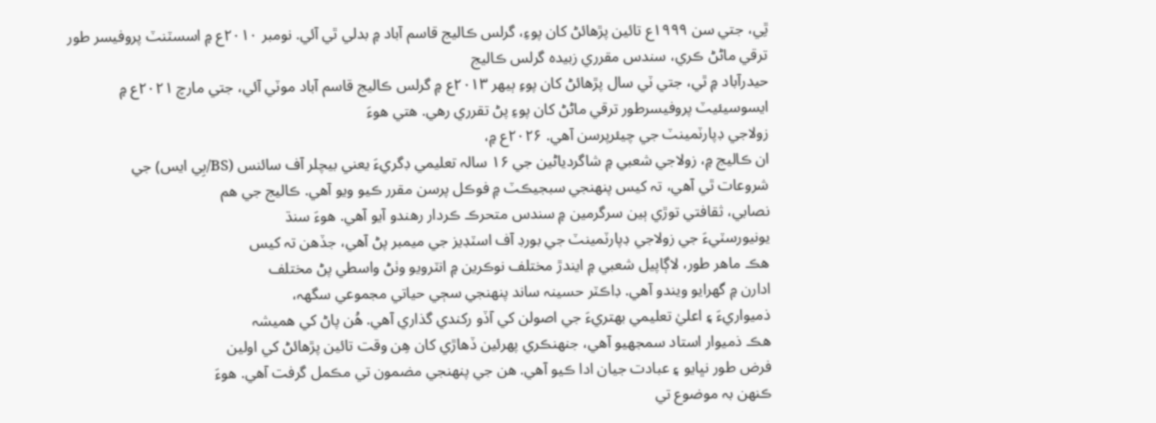ٿِي، جتي سن ۱۹۹۹ع تائين پڙهائڻ کان پوءِ، گرلس ڪاليج قاسم آباد ۾ بدلي ٿي آئي. نومبر ۲۰۱۰ع ۾ اسسٽنٽ پروفيسر طور ترقي ماڻڻ ڪري، سندس مقرري زبيده گرلس ڪاليج
حيدرآباد ۾ ٿي، جتي ٽي سال پڙهائڻ کان پوءِ ٻيھر ۲۰۱۳ع ۾ گرلس ڪاليج قاسم آباد موٽي آئي، جتي مارچ ۲۰۲۱ع ۾ ايسوسيئيٽ پروفيسرطور ترقي ماڻڻ کان پوءِ پڻ تقرري رهي. هتي هوءَ
زولاجي ڊپارٽمينٽ جي چيئرپرسن آهي. ۲۰۲۶ع ۾،
ان ڪاليج ۾، زولاجي شعبي ۾ شاگردياڻين جي ۱۶ سالہ تعليمي ڊگريءَ يعني بيچلر آف سائنس (BS/بِي ايس) جي
شروعات ٿي آهي، تہ کيس پنھنجي سبجيڪٽ ۾ فوڪل پرسن مقرر ڪيو ويو آهي. ڪاليج جي هم
نصابي، ثقافتي توڙي ٻين سرگرمين ۾ سندس متحرڪ ڪردار رهندو آيو آهي. هوءَ سنڌ
يونيورسٽيءَ جي زولاجي ڊپارٽمينٽ جي بورڊ آف اسٽڊيز جي ميمبر پڻ آهي، جڏهن تہ کيس
هڪ ماهر طور، لاڳاپيل شعبي ۾ ايندڙ مختلف نوڪرين ۾ انٽرويو وٺڻ واسطي پڻ مختلف
ادارن ۾ گهرايو ويندو آهي. ڊاڪٽر حسينہ ساند پنھنجي سڄي حياتي مجموعي سگهہ،
ذميواريءَ ۽ اعليٰ تعليمي بھتريءَ جي اصولن کي آڏو رکندي گذاري آهي. هُن پاڻ کي هميشہ
هڪ ذميوار استاد سمجهيو آهي، جنھنڪري پھرئين ڏهاڙي کان هِن وقت تائين پڙهائڻ کي اولين
فرض طور نڀايو ۽ عبادت جيان ادا ڪيو آهي. هن جي پنھنجي مضمون تي مڪمل گرفت آهي. هوءَ
ڪنھن بہ موضوع تي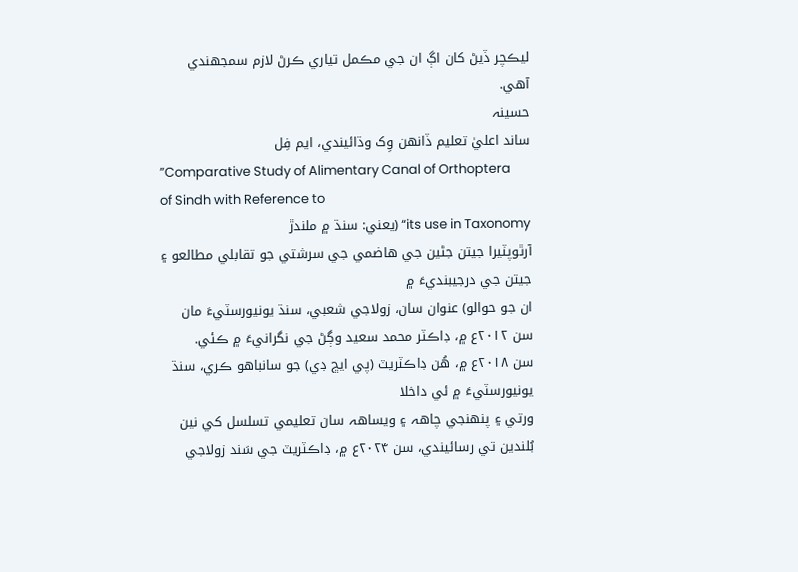ليڪچر ڏيڻ کان اڳ ان جي مڪمل تياري ڪرڻ لازم سمجهندي آهي.
حسينہ
ساند اعليٰ تعليم ڏانھن وِک وڌائيندي، ايم فِل
”Comparative Study of Alimentary Canal of Orthoptera of Sindh with Reference to
its use in Taxonomy“ (يعني: سنڌ ۾ ملندڙ
آرٿوپٽيرا جيتن جڻين جي هاضمي جي سرشتي جو تقابلي مطالعو ۽ جيتن جي درجيبنديءَ ۾
ان جو حوالو) عنوان سان، زولاجي شعبي، سنڌ يونيورسٽيءَ مان سن ۲۰۱۲ع ۾، ڊاڪٽر محمد سعيد وڳڻ جي نگرانيءَ ۾ ڪئي.
سن ۲۰۱۸ع ۾، هُن ڊاڪٽريٽ (پي ايڇ ڊي) جو سانباهو ڪري، سنڌ يونيورسٽيءَ ۾ ئي داخلا
ورتي ۽ پنھنجي چاھہ ۽ ويساھہ سان تعليمي تسلسل کي نين بُلندين تي رسائيندي، سن ۲۰۲۴ع ۾، ڊاڪٽريٽ جي سَند زولاجي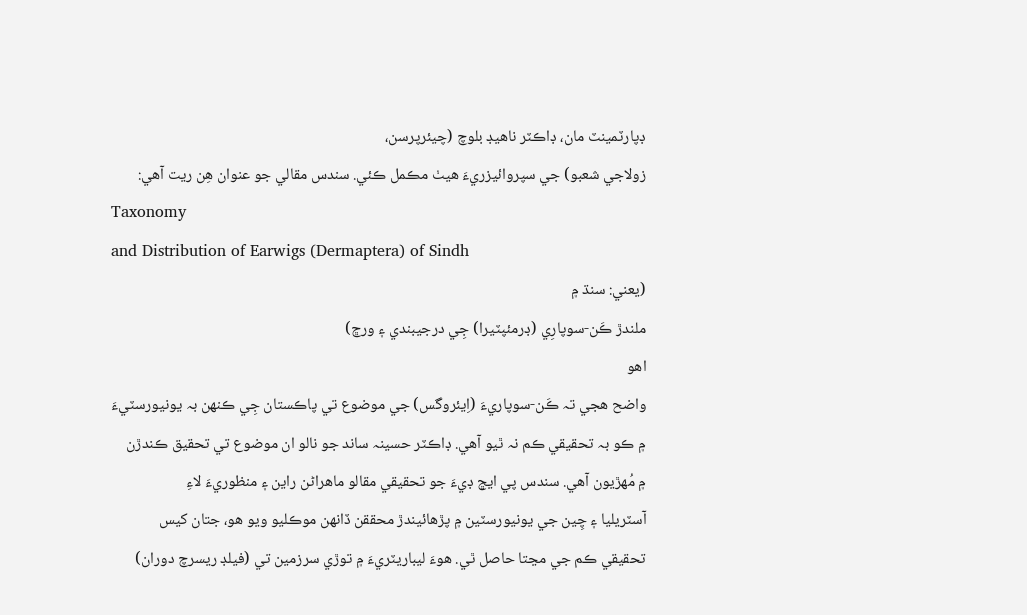ڊپارٽمينٽ مان، ڊاڪٽر ناهيڊ بلوچ (چيئرپرسن،
زولاجي شعبو) جي سپروائيزريءَ هيٺ مڪمل ڪئي. سندس مقالي جو عنوان هِن ريت آهي:
Taxonomy
and Distribution of Earwigs (Dermaptera) of Sindh
(يعني: سنڌ ۾
ملندڙ ڪَن-سوپارِي (ڊرمئپٽيرا) جِي درجيبندي ۽ ورڇ)
اهو
واضح هجي تہ ڪَن-سوپاريءَ (اِيئروگس) جي موضوع تي پاڪستان جِي ڪنھن بہ يونيورسٽيءَ
۾ ڪو بہ تحقيقي ڪم نہ ٿيو آهي. ڊاڪٽر حسينہ ساند جو نالو ان موضوع تي تحقيق ڪندڙن
۾ مُھڙيون آهي. سندس پي ايڇ ڊيءَ جو تحقيقي مقالو ماهراڻن راين ۽ منظوريءَ لاءِ
آسٽريليا ۽ چِين جي يونيورسٽين ۾ پڙهائيندڙ محققن ڏانھن موڪليو ويو هو، جتان کيس
تحقيقي ڪم جي مڃتا حاصل ٿي. هوءَ ليباريٽريءَ ۾ توڙي سرزمين تي (فيلڊ ريسرچ دوران)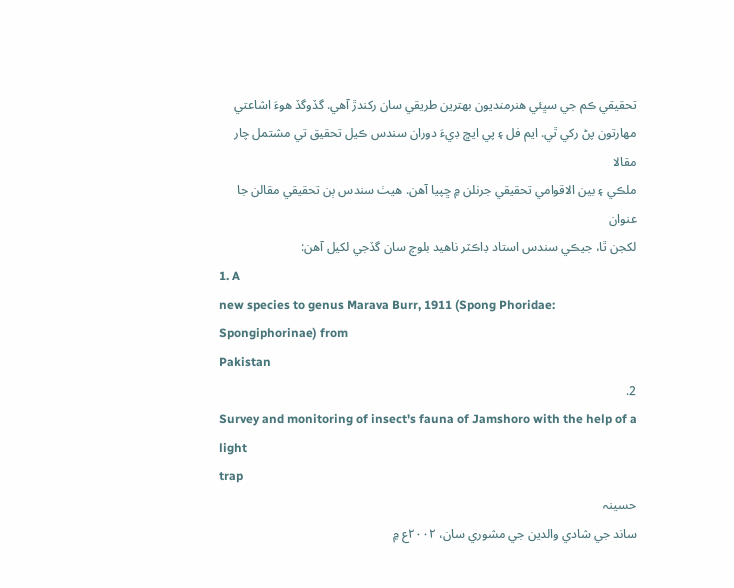تحقيقي ڪم جي سڀئي هنرمنديون بھترين طريقي سان رکندڙ آهي. گڏوگڏ هوءَ اشاعتي
مھارتون پڻ رکي ٿي. ايم فل ۽ پي ايڇ ڊيءَ دوران سندس ڪيل تحقيق تي مشتمل چار مقالا
ملڪي ۽ بين الاقوامي تحقيقي جرنلن ۾ ڇپيا آهن. هيٺ سندس ٻن تحقيقي مقالن جا عنوان
لکجن ٿا، جيڪي سندس استاد ڊاڪٽر ناهيد بلوچ سان گڏجي لکيل آهن:
1. A
new species to genus Marava Burr, 1911 (Spong Phoridae: Spongiphorinae) from
Pakistan
2.
Survey and monitoring of insect's fauna of Jamshoro with the help of a light
trap
حسينہ
ساند جي شادي والدين جي مشوري سان، ۲۰۰۲ع ۾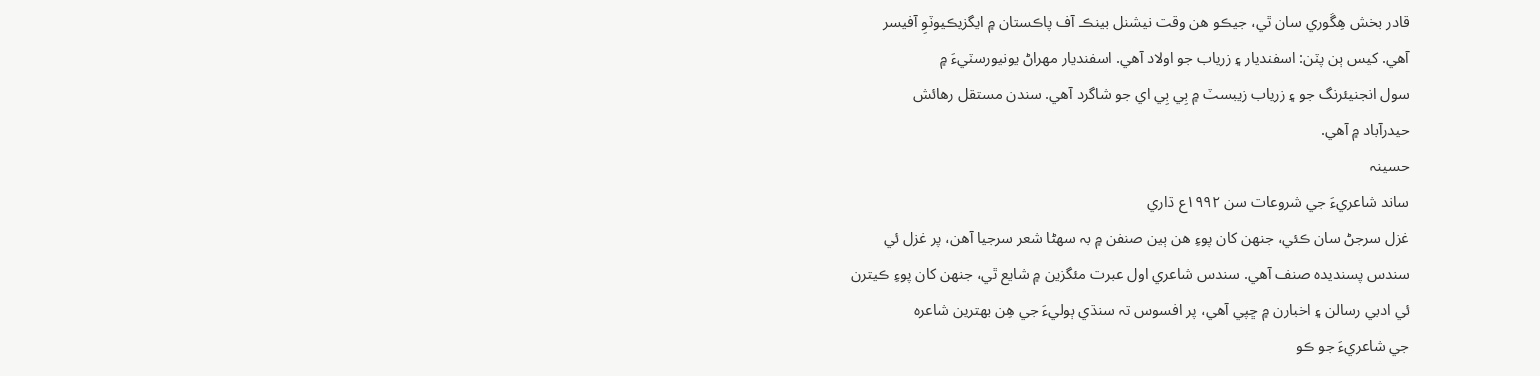قادر بخش هِڱوري سان ٿي، جيڪو هن وقت نيشنل بينڪ آف پاڪستان ۾ ايگزيڪيوٽوِ آفيسر
آهي. کيس ٻن پٽن: اسفنديار ۽ زرياب جو اولاد آهي. اسفنديار مھراڻ يونيورسٽيءَ ۾
سول انجنيئرنگ جو ۽ زرياب زيبسٽ ۾ بِي بِي اي جو شاگرد آهي. سندن مستقل رهائش
حيدرآباد ۾ آهي.
حسينہ
ساند شاعريءَ جي شروعات سن ۱۹۹۲ع ڌاري
غزل سرجڻ سان ڪئي، جنھن کان پوءِ هن ٻين صنفن ۾ بہ سھڻا شعر سرجيا آهن، پر غزل ئي
سندس پسنديده صنف آهي. سندس شاعري اول عبرت مئگزين ۾ شايع ٿي، جنھن کان پوءِ ڪيترن
ئي ادبي رسالن ۽ اخبارن ۾ ڇپي آهي، پر افسوس تہ سنڌي ٻوليءَ جي هِن بھترين شاعره
جي شاعريءَ جو ڪو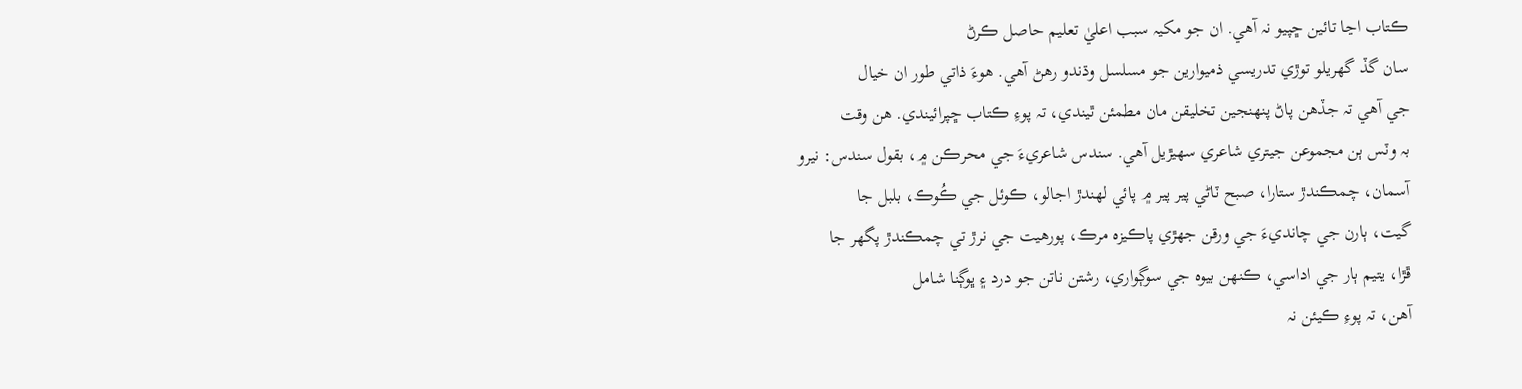ڪتاب اڃا تائين ڇپيو نہ آهي. ان جو مکيہ سبب اعليٰ تعليم حاصل ڪرڻ
سان گڏ گهريلو توڙي تدريسي ذميوارين جو مسلسل وڌندو رهڻ آهي. هوءَ ذاتي طور ان خيال
جي آهي تہ جڏهن پاڻ پنھنجين تخليقن مان مطمئن ٿيندي، تہ پوءِ ڪتاب ڇپرائيندي. هن وقت
بہ وٽس ٻن مجموعن جيتري شاعري سھيڙيل آهي. سندس شاعريءَ جي محرڪن ۾، بقول سندس: نيرو
آسمان، چمڪندڙ ستارا، صبح ٽاڻي پير پير ۾ پائي لھندڙ اجالو، ڪوئل جي ڪُوڪ، بلبل جا
گيت، ٻارن جي چانديءَ جي ورقن جھڙي پاڪيزه مرڪ، پورهيت جي نرڙ تي چمڪندڙ پگهر جا
ڦڙا، يتيم ٻار جي اداسي، ڪنھن بيوه جي سوڳواري، رشتن ناتن جو درد ۽ ڀوڳنا شامل
آهن، تہ پوءِ ڪيئن نہ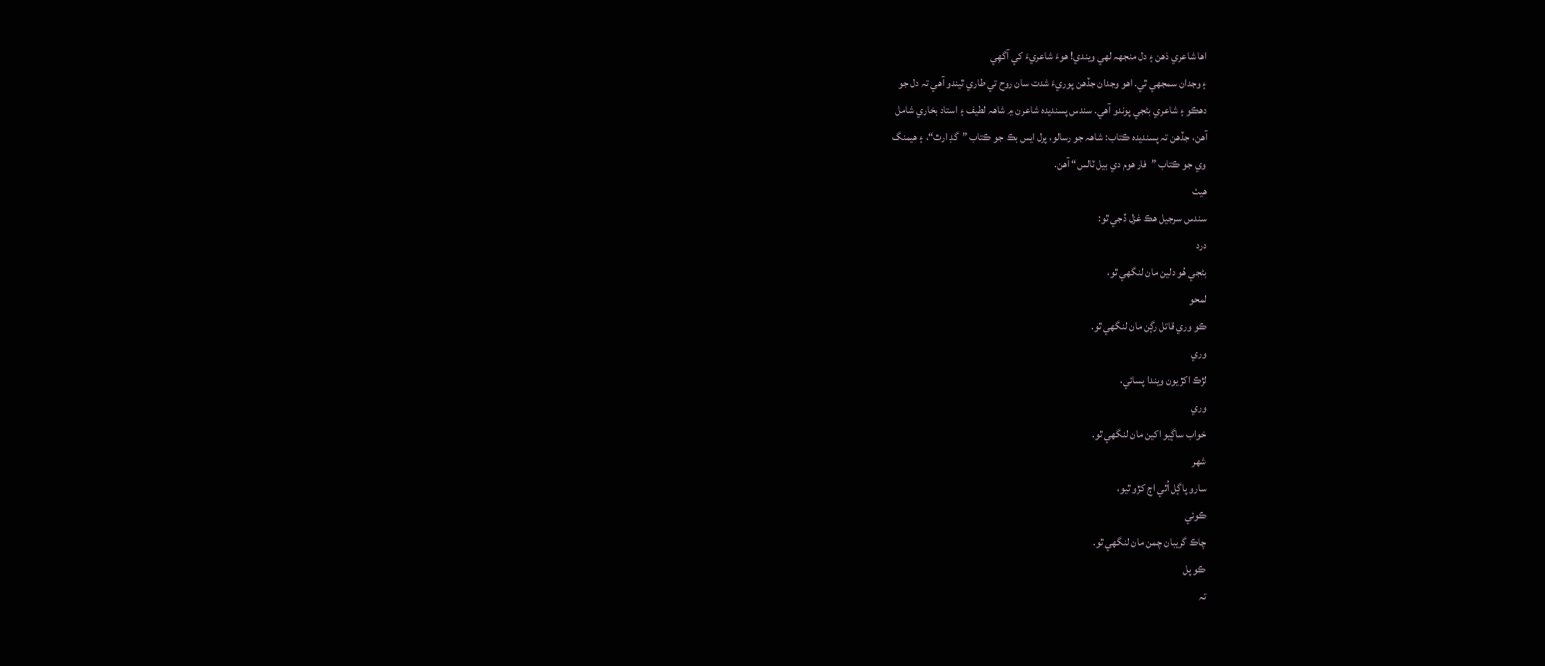اها شاعري ذهن ۽ دل منجهہ لھي ويندي! هوءَ شاعريءَ کي آگھِي
۽ وجدان سمجهي ٿي. اهو وجدان جڏهن پوريءَ شدت سان روح تي طاري ٿيندو آهي تہ دل جو
دهڪو ۽ شاعري بڻجي پوندو آهي. سندس پسنديده شاعرن ۾ شاهہ لطيف ۽ استاد بخاري شامل
آهن، جڏهن تہ پسنديده ڪتاب: شاهہ جو رسالو، پرل ايس بڪ جو ڪتاب ”گڊ ارٿ“، ۽ هيمنگ
وي جو ڪتاب ”فار هوم دي بيل ٽالس“ آهن.
هيٺ
سندس سرجيل هڪ غزل ڏجي ٿو:
درد
بڻجي هُو دلين مان لنگهي ٿو،
لمحو
ڪو وري قاتل رڳن مان لنگهي ٿو.
وري
لڙڪ اکڙيون ويندا پسائي،
وري
خواب ساڳيو اکين مان لنگهي ٿو.
شھر
سارو پاڳل اُٿي اڄ کڙو ٿيو،
ڪوئي
چاڪ گريبان چمن مان لنگهي ٿو.
ڪو پل
تہ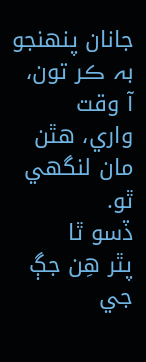جانان پنھنجو بہ ڪر تون،
آ وقت
واري، هٿن مان لنگهي ٿو.
ڏسو ٿا
پٿر هِن جڳ جي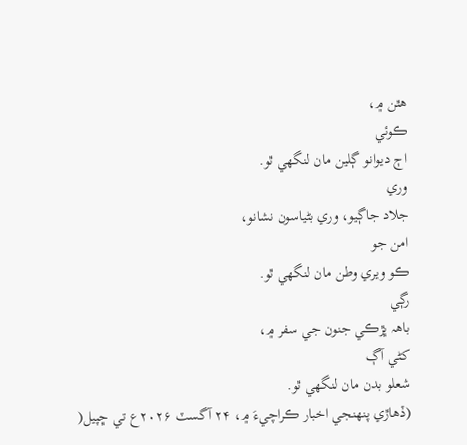هٿن ۾،
ڪوئي
اڄ ديوانو ڳلين مان لنگهي ٿو.
وري
جلاد جاڳيو، وري بڻياسون نشانو،
امن جو
ڪو ويري وطن مان لنگهي ٿو.
رڳي
باھہ ڀڙڪي جنون جي سفر ۾،
کڻي آڳ
شعلو بدن مان لنگهي ٿو.
(ڏھاڙي پنھنجي اخبار ڪراچيءَ ۾، ۲۴ آگسٽ ۲۰۲۶ع تي ڇپيل(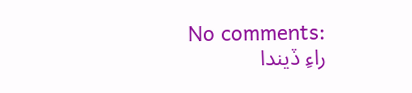No comments:
راءِ ڏيندا